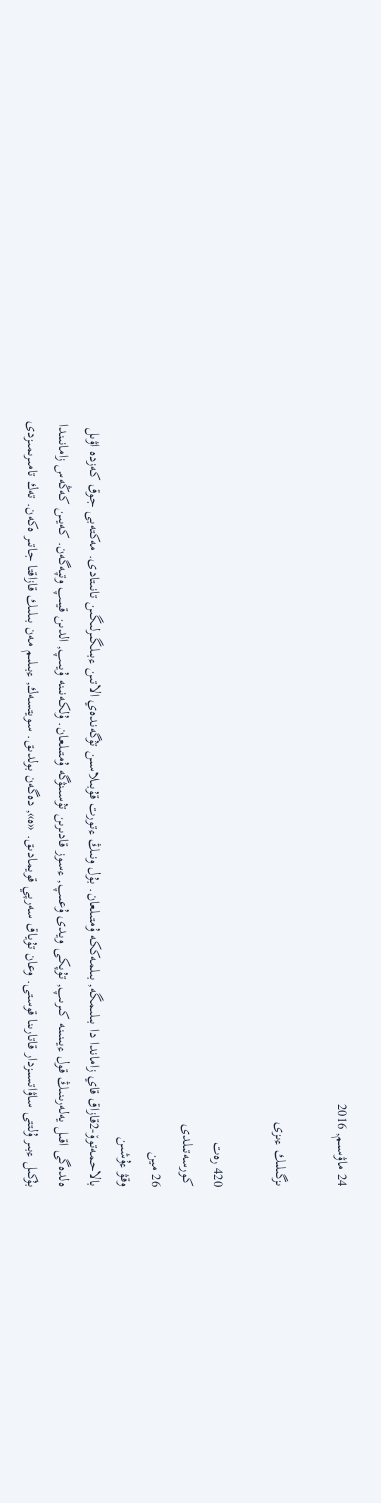24 ماۋسىم, 2016

ىزگىلىك ءىزى

420 رەت
كورسەتىلدى
26 مين
وقۋ ءۇشىن
بالاحمەتوۆ-2قازاق قاي زاماندا دا بىلىمگە, بىلمەككە ۇمتىلعان. بۇل ونىڭ ءتورت قۇبىلاسىن تۇگەندەي الاتىن ءبىلگىرلىگىن تانىتادى. مەكتەبى جوق كەزدە اۋىل ەلدەگى اقىل يەلەرىنىڭ قول ءيىنىنە كىرىپ, تۇپكى ويدى ۇعىپ, ءسوز قادىرىن تۇسىنۋگە ۇمتىلعان. ۇلكەنىنە ۇيىپ, الدىن قيىپ وتپەگەن. كەيىن كەڭەس زامانىندا بۇكىل ءبىر ۇلتتى ساۋاتسىزدار قاتارىنا قوستى. وعان تۇياق سەرپي قويمادىق. «ە», دەگەن بولدىق. سويتسەك, ءبىلىم مەن بىلىك قازاقتا جاتىر ەكەن. تەك تامىرىمىزدى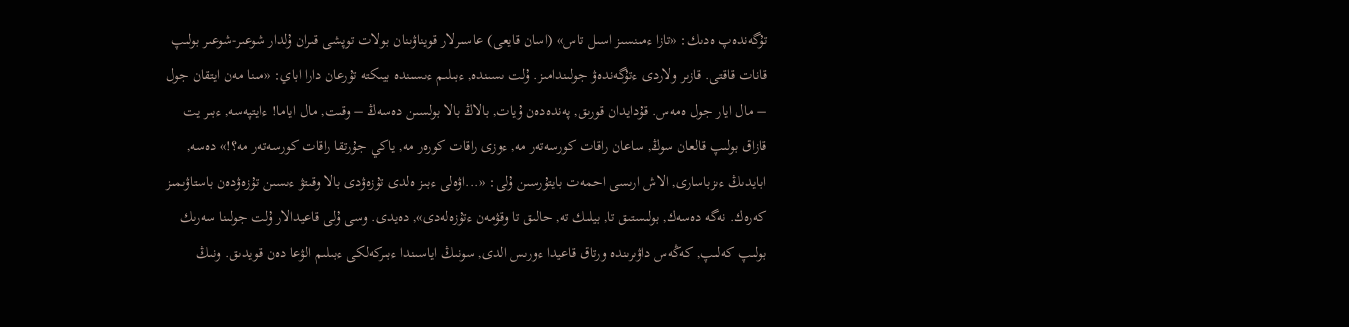تۇگەندەپ ەدىك: «تازا ءمىنسىز اسىل تاس» (اسان قايعى) عاسىرلار قويناۋىنان بولات توپشى قىران ۇلدار شوعىر-شوعىر بولىپ قانات قاقتى. قازىر ولاردى ءتۇگەندەۋ جولىندامىز. ۇلت ىسىندە, ءبىلىم ءىسىندە بيىكتە تۇرعان دارا اباي: «مىنا مەن ايتقان جول – مال ايار جول ەمەس. قۇدايدان قورىق, پەندەدەن ۇيات, بالاڭ بالا بولسىن دەسەڭ – وقىت, مال اياما! ءايتپەسە, ءبىر يت قازاق بولىپ قالعان سوڭ, ساعان راقات كورسەتەر مە, ءوزى راقات كورەر مە, ياكي جۇرتقا راقات كورسەتەر مە؟!» دەسە, ابايدىڭ ءىزباسارى, الاش ارىسى احمەت بايتۇرسىن ۇلى: «...اۋەلى ءبىز ەلدى تۇزەۋدى بالا وقىتۋ ءىسىن تۇزەۋدەن باستاۋىمىز كەرەك. نەگە دەسەك, بولىستىق تا, بيلىك تە, حالىق تا وقۋمەن ءتۇزەلەدى», دەيدى. وسى ۇلى قاعيدالار ۇلت جولىنا سەرىك بولىپ كەلىپ, كەڭەس داۋىرىندە ورتاق قاعيدا ءورىس الدى, سونىڭ اياسىندا ءبىركەلكى ءبىلىم الۋعا دەن قويدىق. ونىڭ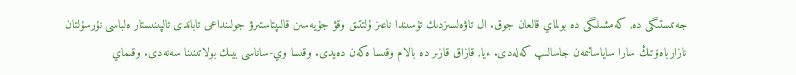جەتىستىگى دە, كەمشىلىگى دە بولماي قالعان جوق. ال تاۋەلسىزدىك تۇسىندا ناعىز ۇلتتىق وقۋ جۇيەسىن قالىپتاستىرۋ جولىنداعى تاباندى تالپىنىستار ەلباسى نۇرسۇلتان نازارباەۆتىڭ سارا ساياساتىمەن جاسالىپ كەلەدى. ءيا, قازاق قازىر دە بالام وقىسا ەكەن دەيدى. وقىسا وي-ساناسى بيىك بولاتىنىنا سەنەدى. وقىماي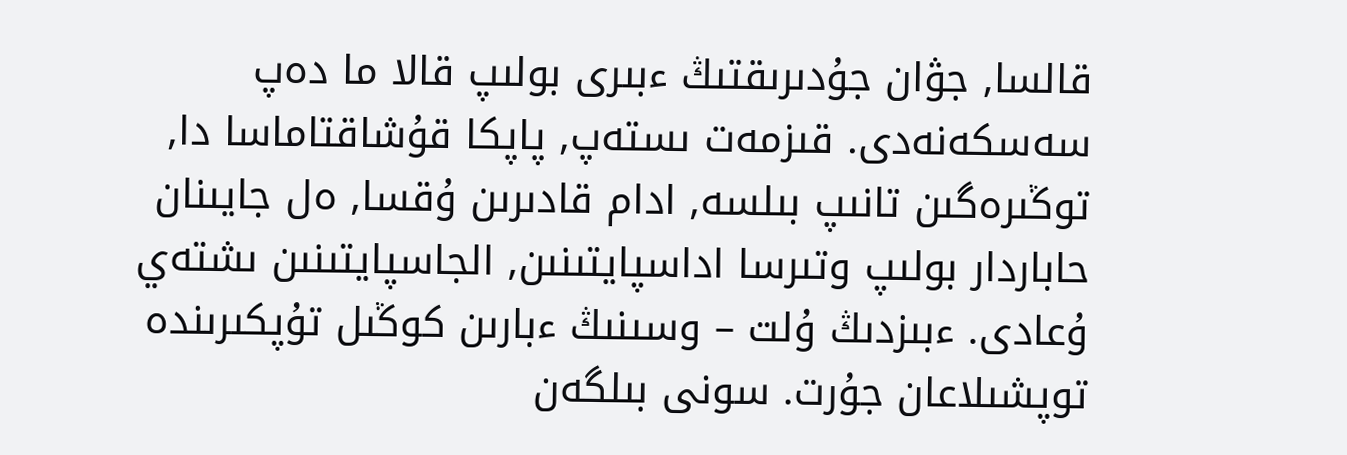قالسا, جۋان جۇدىرىقتىڭ ءبىرى بولىپ قالا ما دەپ سەسكەنەدى. قىزمەت ىستەپ, پاپكا قۇشاقتاماسا دا, توڭىرەگىن تانىپ بىلسە, ادام قادىرىن ۇقسا, ەل جايىنان حاباردار بولىپ وتىرسا اداسپايتىنىن, الجاسپايتىنىن ىشتەي ۇعادى. ءبىزدىڭ ۇلت – وسىنىڭ ءبارىن كوڭىل تۇپكىرىندە توپشىلاعان جۇرت. سونى بىلگەن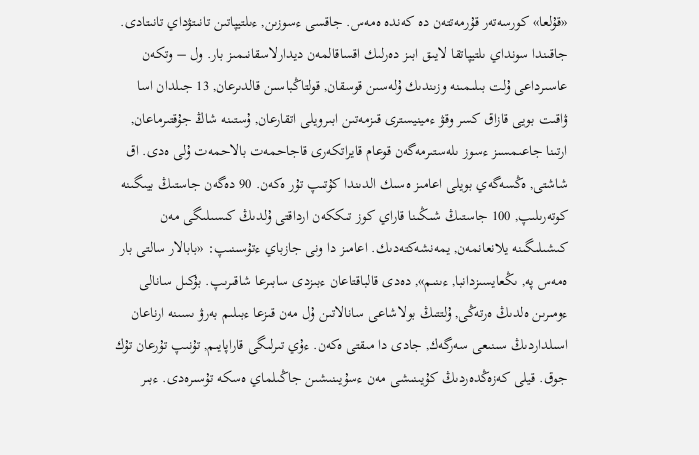«قۇلعا» كورسەتەر قۇرمەتتەن دە كەندە ەمەس. جاقسى ءسوزىن, ءىلتيپاتىن تانىتۋداي تانىتادى. جاقىندا سونداي ىلتيپاتقا لايىق ابىز دەرلىك اقساقالمەن ديدارلاسقانىمىز بار. ول – وتكەن عاسىرداعى ۇلت بىلىمىنە وزىندىك ۇلەسىن قوسقان, قولتاڭباسىن قالدىرعان, 13 جىلدان اسا ۋاقىت بويى قازاق كسر وقۋ ءمينيسترى قىزمەتىن ابىرويلى اتقارعان, ۇستىنە شاڭ جۇقتىرماعان, ارتىنا جاعىمسىز ءسوز ىلەستىرمەگەن قوعام قايراتكەرى قاجاحمەت بالاحمەت ۇلى ەدى. اق شاشتى, ەڭسەگەي بويلى اعامىز ەسىك الدىندا كۇتىپ تۇر ەكەن. 90 دەگەن جاستىڭ بيىگىنە كوتەرىلىپ, 100 جاستىڭ شىڭىنا قاراي كوز تىككەن ارداقتى ۇلدىڭ كىسىلىگى مەن كىشىلىگىنە يلانعانمەن, يمەنشەكتەدىك. اعامىز دا ونى جازباي ءتۇسىنىپ: «بابالار سالتى بار ەمەس پە, ىڭعايسىزدانبا, ءىنىم», دەدى قالباقتاعان ءبىزدى سابىرعا شاقىرىپ. بۇكىل سانالى ءومىرىن ەلدىڭ ەرتەڭى, ۇلتتىڭ بولاشاعى سانالاتىن ۇل مەن قىزعا ءبىلىم بەرۋ ىسىنە ارناعان اسىلداردىڭ سىنىعى سەرگەك, جادى دا مىقتى ەكەن. ءۇي تىرلىگى قاراپايىم, تۇنىپ تۇرعان تۇك جوق. قيلى كەزەڭدەردىڭ كۇيىنىشى مەن ءسۇيىنىشىن جاڭىلماي ەسكە تۇسىرەدى. ءبىر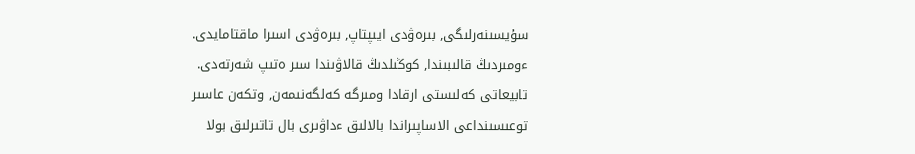سۇيسىنەرلىگى, بىرەۋدى ايىپتاپ, بىرەۋدى اسىرا ماقتامايدى. ءومىردىڭ قالىبىندا, كوڭىلدىڭ قالاۋىندا سىر ەتىپ شەرتەدى. تابيعاتى كەلىستى ارقادا ومىرگە كەلگەنىمەن, وتكەن عاسىر توعىسىنداعى الاساپىراندا بالالىق ءداۋىرى بال تاتىرلىق بولا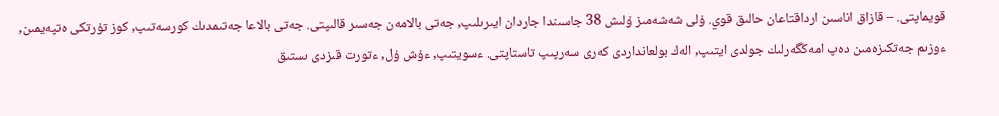قويماپتى. – قازاق اناسىن ارداقتاعان حالىق قوي. ۇلى شەشەمىز ۇلىش 38 جاسىندا جاردان ايىرىلىپ, جەتى بالامەن جەسىر قالىپتى. جەتى بالاعا جەتىمدىك كورسەتىپ, كوز تۇرتكى ەتپەيمىن, ءوزىم جەتكىزەمىن دەپ امەڭگەرلىك جولدى ايتىپ, الەك بولعانداردى كەرى سەرپىپ تاستاپتى. ءسويتىپ, ءۇش ۇل, ءتورت قىزدى ىستىق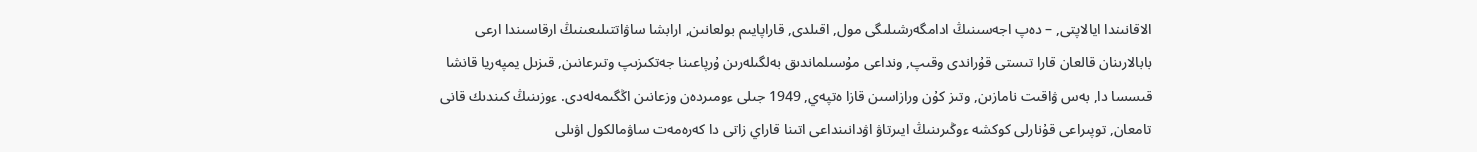الاقانىندا ايالاپتى, – دەپ اجەسىنىڭ ادامگەرشىلىگى مول, اقىلدى, قاراپايىم بولعانىن, ارابشا ساۋاتتىلىعىنىڭ ارقاسىندا ارعى بابالارىنان قالعان قارا تىستى قۇراندى وقىپ, ونداعى مۇسىلماندىق بەلگىلەرىن ۇرپاعىنا جەتكىزىپ وتىرعانىن, قىزىل يمپەريا قانشا قىسسا دا, بەس ۋاقىت نامازىن, وتىز كۇن ورازاسىن قازا ەتپەي, 1949 جىلى ءومىردەن وزعانىن اڭگىمەلەدى. ءوزىنىڭ كىندىك قانى تامعان, توپىراعى قۇنارلى كوكشە ءوڭىرىنىڭ ايىرتاۋ اۋدانىنداعى اتىنا قاراي زاتى دا كەرەمەت ساۋمالكول اۋىلى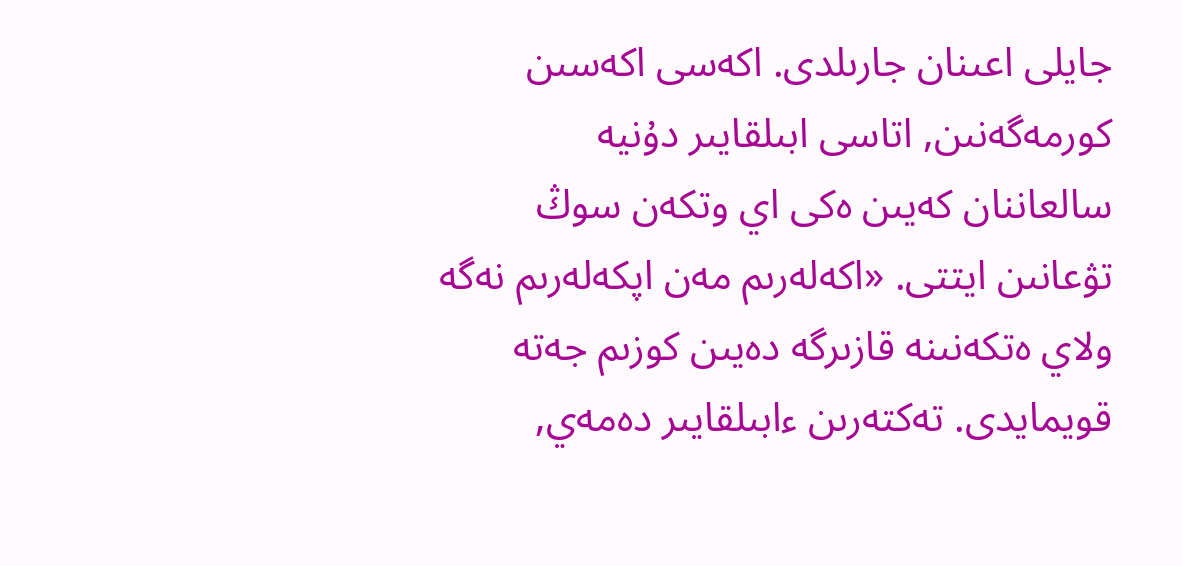جايلى اعىنان جارىلدى. اكەسى اكەسىن كورمەگەنىن, اتاسى ابىلقايىر دۇنيە سالعاننان كەيىن ەكى اي وتكەن سوڭ تۋعانىن ايتتى. «اكەلەرىم مەن اپكەلەرىم نەگە ولاي ەتكەنىنە قازىرگە دەيىن كوزىم جەتە قويمايدى. تەكتەرىن ءابىلقايىر دەمەي,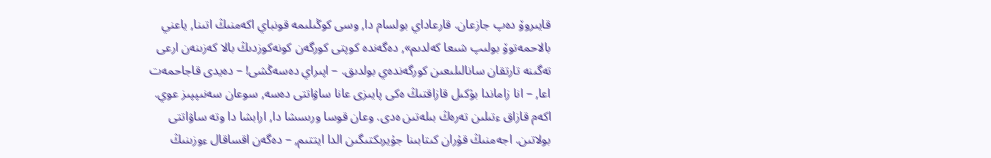قايىروۆ دەپ جازعان. قارعاداي بولسام دا, وسى كوڭىلىمە قونباي اكەمنىڭ اتىنا, ياعني بالاحمەتوۆ بولىپ شىعا كەلدىم», دەگەندە كوپتى كورگەن كونەكوزدىڭ بالا كەزىنەن ارعى تەگىنە تارتقان سانالىلىعىن كورگەندەي بولدىق. – اپىراي دەسەڭشى! – دەيدى قاجاحمەت اعا, – انا زاماندا بۇكىل قازاقتىڭ ەكى پايىزى عانا ساۋاتتى دەسە, سوعان سەنىپپىز عوي. اكەم قازاق ءتىلىن تەرەڭ بىلەتىن ەدى. وعان قوسا ورىسشا دا, ارابشا دا وتە ساۋاتتى بولاتىن. اجەمنىڭ قۇران كىتابىنا جۇيرىكتىگىن الدا ايتتىم, – دەگەن اقساقال ءوزىنىڭ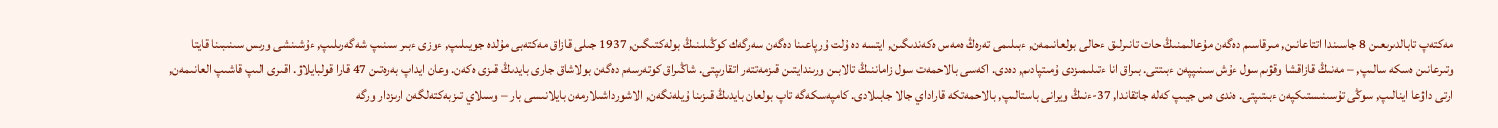مەكتەپ تابالدىرىعىن 8 جاسىندا اتتاعانىن, مىرقاسىم دەگەن مۇعالىمنىڭ حات تانىرلىق ءحالى بولعانىمەن, ءبىلىمى تەرەڭ ەمەس ەكەندىگىن, ايتسە دە ۇلت ۇرپاعىنا دەگەن سەرگەك كوڭىلىنىڭ بولەكتىگىن, 1937 جىلى قازاق مەكتەبى مۇلدە جويىلىپ, ءوزى ءبىر سىنىپ شەگەرىلىپ, ءۇشىنشى ورىس سىنىبىنا قايتا وتىرعانىن ەسكە سالىپ, – مەنىڭ قازاقشا وقۋىم سول ءۇش سىنىپپەن ءبىتتى. بىراق انا ءتىلىمىزدى ۇمىتپادىم, دەدى. اكەسى بالاحمەت سول زاماننىڭ تالابىن ورىندايتىن قىزمەتتەر اتقارىپتى. شاڭىراق كوتەرسەم دەگەن بولاشاق جارى بايدىڭ قىزى ەكەن. وعان ايداپ بەرەتىن 47 قارا قولبايلاۋ. اقىرى الىپ قاشىپ العانىمەن, ارتى داۋعا اينالىپ, سوڭى تۇسىنىستىكپەن ءبىتىپتى. ەندى ەس جيىپ كەلە جاتقاندا, 37-ءنىڭ ويرانى باستالىپ, بالاحمەتكە قاراداي جالا جابىلادى. كامپەسكەگە تاپ بولعان بايدىڭ قىزىنا ۇيلەنگەن, الاشورداشىلارمەن بايلانىسى بار – وسىلاي تىزبەكتەلگەن ارىزدار ورگە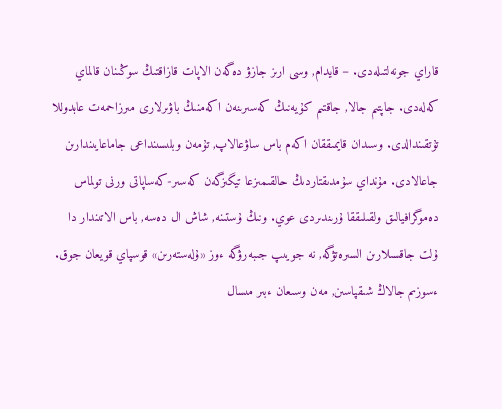قاراي جونەلتىلەدى. – قايدام, وسى ارىز جازۋ دەگەن الاپات قازاقتىڭ سوڭىنان قالماي كەلەدى. جاپتىم جالا, جاقتىم كۇيەنىڭ كەسىرىنەن اكەمنىڭ باۋىرلارى مىرزاحمەت عابدوللا تۇتقىندالدى. وسىدان قايمىققان اكەم باس ساۋعالاپ, تۇمەن وبلىسىنداعى جاماعايىندارىن جاعالادى. مۇنداي سۇمدىقتاردىڭ حالقىمىزعا تيگىزگەن كەسىر-كەساپاتى ورنى تولماس دەموگرافيالىق ولقىلىققا ۇرىندىردى عوي. ونىڭ ۇستىنە, شاش ال دەسە, باس الاتىندار دا ۇلت جاقسىلارىن السىرەتۋگە, نە جويىپ جىبەرۋگە ءوز «ۇلەستەرىن» قوسپاي قويعان جوق. ءسوزىم جالاڭ شىقپاسىن, مەن وسىعان ءبىر مىسال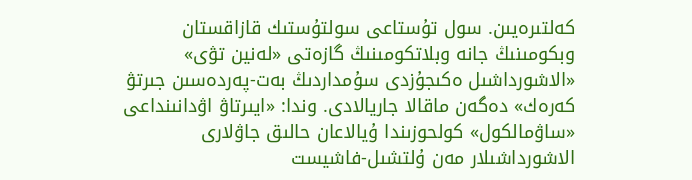كەلتىرەيىن. سول تۇستاعى سولتۇستىك قازاقستان وبكومىنىڭ جانە وبلاتكومىنىڭ گازەتى «لەنين تۋى» «الاشورداشىل ەكىجۇزدى سۇمداردىڭ بەت-پەردەسىن جىرتۋ كەرەك» دەگەن ماقالا جاريالادى. وندا: «ايىرتاۋ اۋدانىنداعى «ساۋمالكول» كولحوزىندا ۇيالاعان حالىق جاۋلارى الاشورداشىلار مەن ۇلتشىل-فاشيست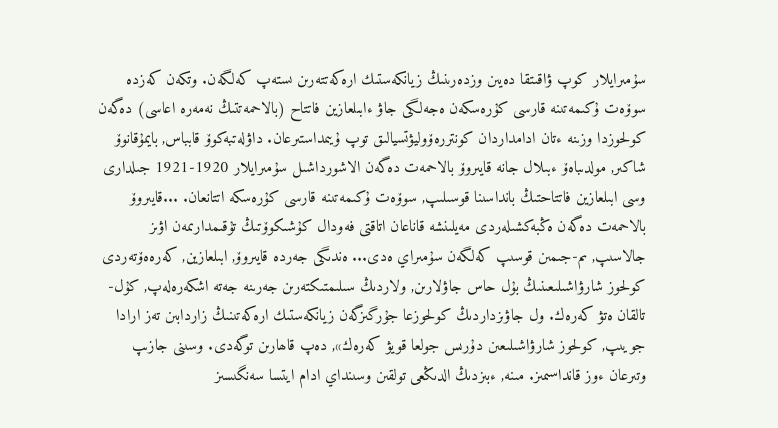سۇمىرايلار كوپ ۋاقىتقا دەيىن وزدەرىنىڭ زيانكەستىك ارەكەتتەرىن ىستەپ كەلگەن. وتكەن كەزدە سوۆەت ۇكىمەتىنە قارسى كۇرەسكەن ەجەلگى جاۋ ءابىلعازين فاتتاح (بالاحمەتتىڭ نەمەرە اعاسى) دەگەن كولحوزدا وزىنە ءتان ادامداردان كونتررەۆوليۋتسيالىق توپ ۇيىمداستىرعان. داۋلەتبەكوۆ قابباس, بايمۇقانوۆ شاكىر, مولدىباەۆ ءبىلال جانە قايىروۆ بالاحمەت دەگەن الاشورداشىل سۇمىرايلار 1920-1921 جىلدارى وسى ابىلعازين فاتتاحتىڭ بانداسىنا قوسىلىپ, سوۆەت ۇكىمەتىنە قارسى كۇرەسكە اتتانعان. ...قايىروۆ بالاحمەت دەگەن ەڭبەكشىلەردى مەيلىنشە قاناعان اتاقتى فەودال كۇشىكوۆتىڭ تۇقىمدارىمەن اۋىز جالاسىپ, ىم-جىمىن قوسىپ كەلگەن سۇمىراي ەدى... ەندىگى جەردە قايىروۆ, ابىلعازين, كەرەەۆتەردى كولحوز شارۋاشىلىعىنىڭ بۇل حاس جاۋلارىن, ولاردىڭ سىلىمتىكتەرىن جەرىنە جەتە اشكەرەلەپ, كۇل-تالقان ەتۋ كەرەك. ول جاۋىزداردىڭ كولحوزعا جۇرگىزگەن زيانكەستىك ارەكەتىنىڭ زاردابىن تەز ارادا جويىپ, كولحوز شارۋاشىلىعىن دۇرىس جولعا قويۋ كەرەك», دەپ قاھارىن توگەدى. وسىنى جازىپ وتىرعان ءوز قانداسىمىز. مىنە, ءبىزدىڭ الدىڭعى تولقىن وسىنداي ادام ايتسا سەنگىسىز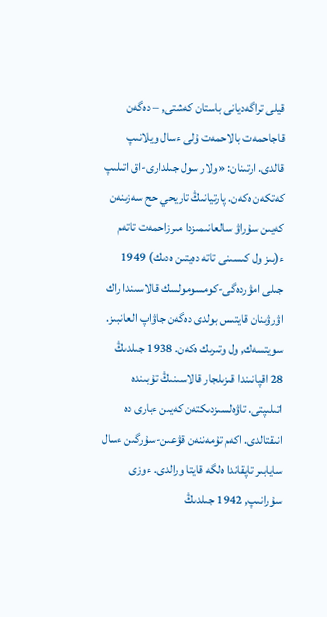قيلى تراگەديانى باستان كەشتى, – دەگەن قاجاحمەت بالاحمەت ۇلى ءسال ويلانىپ قالدى. ارتىنان: «ولار سول جىلدارى-اق اتىلىپ كەتكەن ەكەن. پارتيانىڭ تاريحي حح سەزىنەن كەيىن سۇراۋ سالعانىمىزدا مىرزاحمەت تاتەم ء(بىز ول كىسىنى تاتە دەيتىن ەدىك) 1949 جىلى امۋردەگى-كومسومولسك قالاسىندا راك اۋرۋىنان قايتىس بولدى دەگەن جاۋاپ العانبىز. سويتسەك, ول وتىرىك ەكەن. 1938 جىلدىڭ 28 اقپانىندا قىزىلجار قالاسىنىڭ تۇبىندە اتىلىپتى. تاۋەلسىزدىكتەن كەيىن ءبارى دە انىقتالدى. اكەم تۇمەننەن قۋعىن-سۇرگىن ءسال سايابىر تاپقاندا ەلگە قايتا ورالدى. ءوزى سۇرانىپ, 1942 جىلدىڭ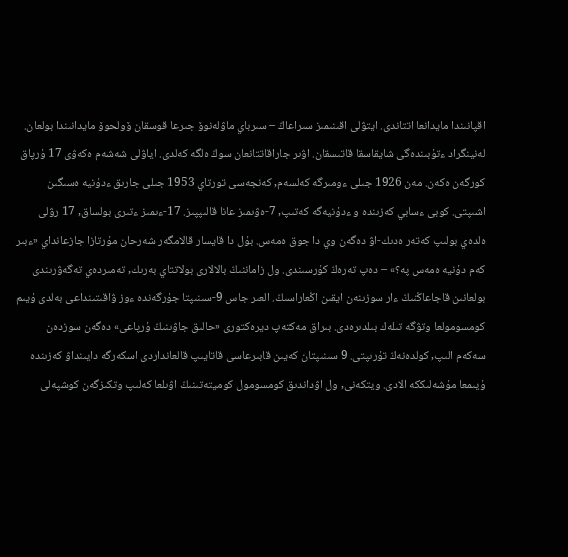اقپانىندا مايدانعا اتتاندى. ايتۋلى اقىنىمىز سىراعاڭ – سىرباي ماۋلەنوۆ جىرعا قوسقان ۆولحوۆ مايدانىندا بولعان. لەنينگراد ءتۇبىندەگى شايقاسقا قاتىسقان. اۋىر جاراقاتتانعان سوڭ ەلگە كەلدى. اياۋلى شەشەم ەكەۋى 17 ۇرپاق كورگەن ەكەن. مەن 1926 جىلى ءومىرگە كەلسەم, كەنجەسى تورتاي 1953 جىلى جارىق ءدۇنيە ەسىگىن اشىپتى. كوبى ءسابي كەزىندە و ءدۇنيەگە كەتىپ, 7-ەۋىمىز عانا قالىپپىز. 17-ءىمىز ءتىرى بولساق, 17 رۋلى ەلدەي بولىپ كەتەر ەدىك-اۋ دەگەن وي دا جوق ەمەس. بۇل دا قايسار قالامگەر شەرحان مۇرتازا جازعانداي «ءبىر كەم دۇنيە ەمەس پە؟» – دەپ تەرەڭ كۇرسىندى. ول زاماننىڭ بالالارى بولاتتاي بەرىك, تەمىردەي تەگەۋرىندى بولعانىن قاجاعاڭنىڭ ءار سوزىنەن ايقىن اڭعاراسىڭ. العىر جاس 9-سىنىپتا جۇرگەندە ءوز ۋاقىتىنداعى بەلدى ۇيىم كومسومولعا وتۋگە تىلەك بىلدىرەدى. بىراق مەكتەپ ديرەكتورى «حالىق جاۋىنىڭ ۇرپاعى» دەگەن سوزدەن سەكەم الىپ, كولدەنەڭ تۇرىپتى. 9 سىنىپتان كەيىن قابىرعاسى قاتايىپ قالعانداردى اسكەرگە دايىنداۋ كەزىندە ۇيىمعا مۇشەلىككە الادى. ويتكەنى, ول اۋداندىق كومسومول كوميتەتىنىڭ اۋىلعا كەلىپ وتكىزگەن كوشپەلى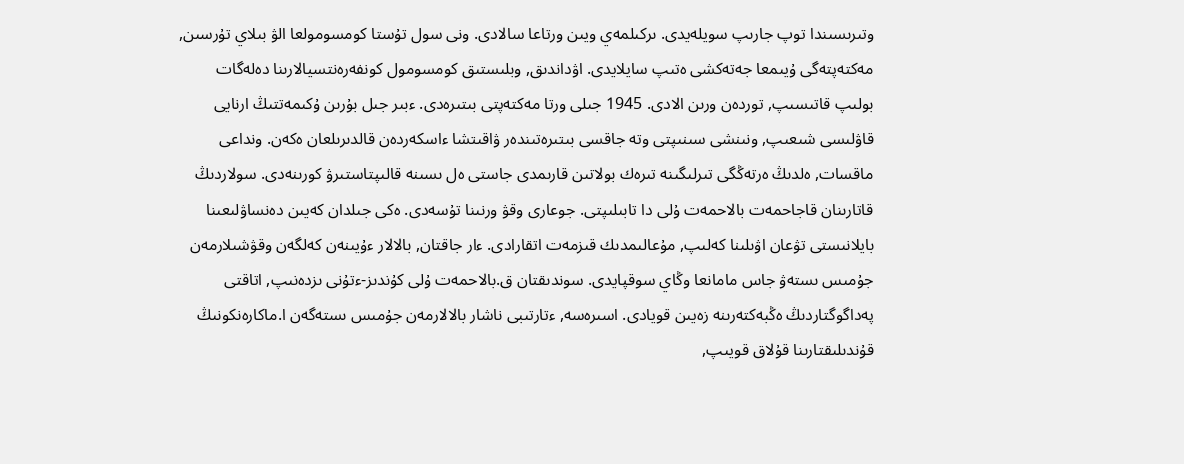وتىرىسىندا توپ جارىپ سويلەيدى. ىركىلمەي ويىن ورتاعا سالادى. ونى سول تۇستا كومسومولعا الۋ بىلاي تۇرسىن, مەكتەپتەگى ۇيىمعا جەتەكشى ەتىپ سايلايدى. اۋداندىق, وبلىستىق كومسومول كونفەرەنتسيالارىنا دەلەگات بولىپ قاتىسىپ, توردەن ورىن الادى. 1945 جىلى ورتا مەكتەپتى بىتىرەدى. ءبىر جىل بۇرىن ۇكىمەتتىڭ ارنايى قاۋلىسى شىعىپ, ونىنشى سىنىپتى وتە جاقسى بىتىرەتىندەر ۋاقىتشا ءاسكەردەن قالدىرىلعان ەكەن. ونداعى ماقسات, ەلدىڭ ەرتەڭگى تىرلىگىنە تىرەك بولاتىن قارىمدى جاستى ەل ىسىنە قالىپتاستىرۋ كورىنەدى. سولاردىڭ قاتارىنان قاجاحمەت بالاحمەت ۇلى دا تابىلىپتى. جوعارى وقۋ ورنىنا تۇسەدى. ەكى جىلدان كەيىن دەنساۋلىعىنا بايلانىستى تۋعان اۋىلىنا كەلىپ, مۇعالىمدىك قىزمەت اتقارادى. ءار جاقتان, بالالار ءۇيىنەن كەلگەن وقۋشىلارمەن جۇمىس ىستەۋ جاس مامانعا وڭاي سوقپايدى. سوندىقتان ق.بالاحمەت ۇلى كۇندىز-ءتۇنى ىزدەنىپ, اتاقتى پەداگوگتاردىڭ ەڭبەكتەرىنە زەيىن قويادى. اسىرەسە, ءتارتىبى ناشار بالالارمەن جۇمىس ىستەگەن ا.ماكارەنكونىڭ قۇندىلىقتارىنا قۇلاق قويىپ,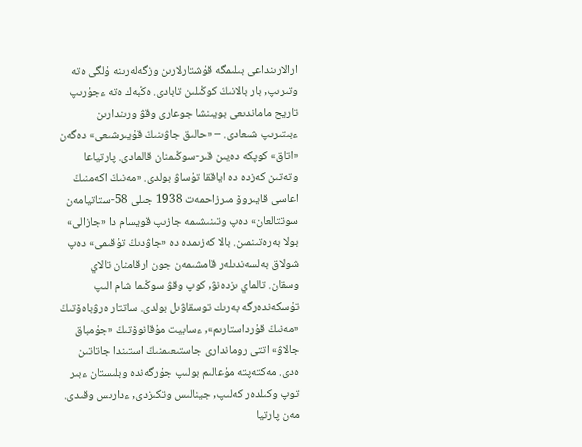ارالارىنداعى بىلىمگە قۇشتارلارىن وزگەلەرىنە ۇلگى ەتە وتىرىپ, بار بالانىڭ كوڭىلىن تابادى. ەڭبەك ەتە ءجۇرىپ تاريح ماماندىعى بويىنشا جوعارى وقۋ ورىندارىن ءبىتىرىپ شىعادى. – «حالىق جاۋىنىڭ قۇيىرشىعى» دەگەن «اتاق» كوپكە دەيىن قىر-سوڭىمنان قالمادى. پارتياعا وتەتىن كەزدە دە اياققا تۇساۋ بولدى. «مەنىڭ اكەمنىڭ اعاسى قايىروۆ مىرزاحمەت 1938 جىلى 58-ستاتيامەن سوتتالعان» دەپ وتىنىشىمە جازىپ قويسام دا «جازالى» بولا بەرەتىنمىن. بالا كەزىمدە دە «جاۋدىڭ تۇقىمى» دەپ شولاق بەلسەندىلەر قامشىمەن جون ارقامنان تالاي وسقان. تالماي ىزدەنۋ, كوپ وقۋ سوڭىما شام الىپ تۇسكەندەرگە بەرىك توسقاۋىل بولدى. ساتتار ەرۋباەۆتىڭ «مەنىڭ قۇرداستارىم», ءسابيت مۇقانوۆتىڭ «جۇمباق جالاۋ» اتتى روماندارى جاستىعىمنىڭ استىندا جاتاتىن ەدى. مەكتەپتە مۇعالىم بولىپ جۇرگەندە وبلىستان ءبىر توپ وكىلدەر كەلىپ, جينالىس وتكىزدى, ءدارىس وقىدى. مەن پارتيا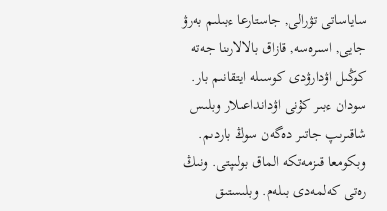ساياساتى تۋرالى, جاستارعا ءبىلىم بەرۋ جايى, اسىرەسە, قازاق بالالارىنا جەتە كوڭىل اۋدارۋدى كوسىلە ايتقانىم بار. سودان ءبىر كۇنى اۋدانداعىلار وبلىس شاقىرىپ جاتىر دەگەن سوڭ باردىم. وبكومعا قىزمەتكە الماق بولىپتى. ونىڭ رەتى كەلمەدى بىلەم. وبلىستىق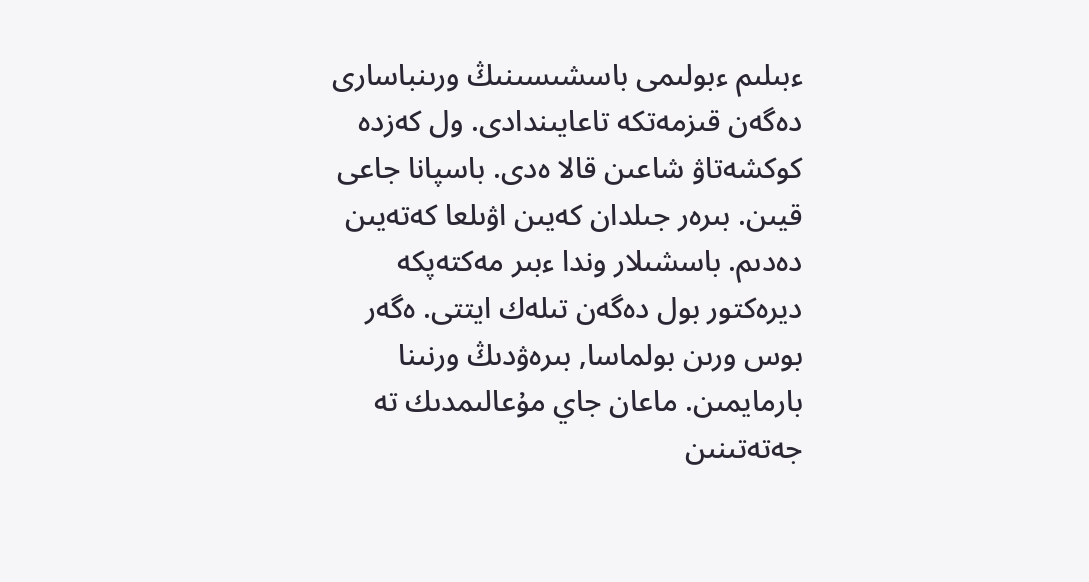ءبىلىم ءبولىمى باسشىسىنىڭ ورىنباسارى دەگەن قىزمەتكە تاعايىندادى. ول كەزدە كوكشەتاۋ شاعىن قالا ەدى. باسپانا جاعى قيىن. بىرەر جىلدان كەيىن اۋىلعا كەتەيىن دەدىم. باسشىلار وندا ءبىر مەكتەپكە ديرەكتور بول دەگەن تىلەك ايتتى. ەگەر بوس ورىن بولماسا, بىرەۋدىڭ ورنىنا بارمايمىن. ماعان جاي مۇعالىمدىك تە جەتەتىنىن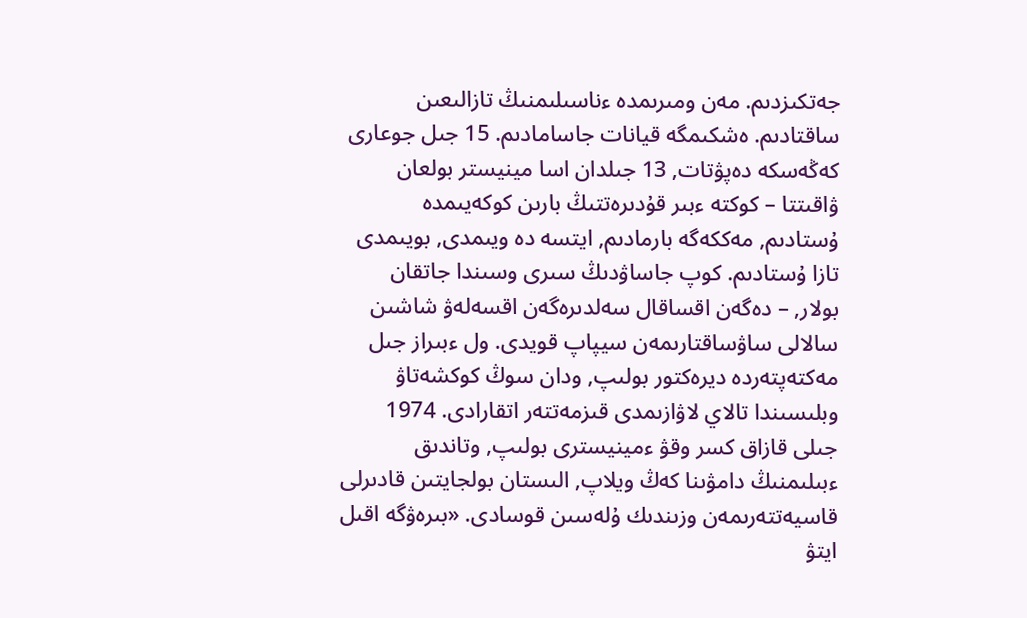جەتكىزدىم. مەن ومىرىمدە ءناسىلىمنىڭ تازالىعىن ساقتادىم. ەشكىمگە قيانات جاسامادىم. 15 جىل جوعارى كەڭەسكە دەپۋتات, 13 جىلدان اسا مينيستر بولعان ۋاقىتتا – كوكتە ءبىر قۇدىرەتتىڭ بارىن كوكەيىمدە ۇستادىم, مەككەگە بارمادىم, ايتسە دە ويىمدى, بويىمدى تازا ۇستادىم. كوپ جاساۋدىڭ سىرى وسىندا جاتقان بولار, – دەگەن اقساقال سەلدىرەگەن اقسەلەۋ شاشىن سالالى ساۋساقتارىمەن سيپاپ قويدى. ول ءبىراز جىل مەكتەپتەردە ديرەكتور بولىپ, ودان سوڭ كوكشەتاۋ وبلىسىندا تالاي لاۋازىمدى قىزمەتتەر اتقارادى. 1974 جىلى قازاق كسر وقۋ ءمينيسترى بولىپ, وتاندىق ءبىلىمنىڭ دامۋىنا كەڭ ويلاپ, الىستان بولجايتىن قادىرلى قاسيەتتەرىمەن وزىندىك ۇلەسىن قوسادى. «بىرەۋگە اقىل ايتۋ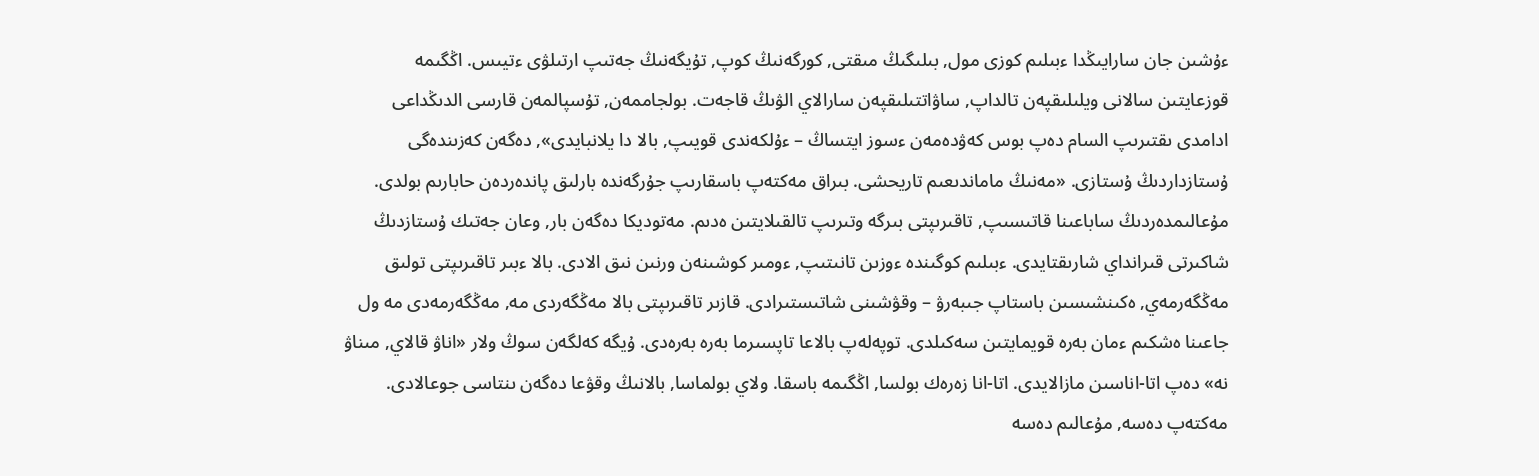ءۇشىن جان سارايىڭدا ءبىلىم كوزى مول, بىلىگىڭ مىقتى, كورگەنىڭ كوپ, تۇيگەنىڭ جەتىپ ارتىلۋى ءتيىس. اڭگىمە قوزعايتىن سالانى ويلىلىقپەن تالداپ, ساۋاتتىلىقپەن سارالاي الۋىڭ قاجەت. بولجاممەن, تۇسپالمەن قارسى الدىڭداعى ادامدى ىقتىرىپ السام دەپ بوس كەۋدەمەن ءسوز ايتساڭ – ءۇلكەندى قويىپ, بالا دا يلانبايدى», دەگەن كەزىندەگى ۇستازداردىڭ ۇستازى. «مەنىڭ ماماندىعىم تاريحشى. بىراق مەكتەپ باسقارىپ جۇرگەندە بارلىق پاندەردەن حابارىم بولدى. مۇعالىمدەردىڭ ساباعىنا قاتىسىپ, تاقىرىپتى بىرگە وتىرىپ تالقىلايتىن ەدىم. مەتوديكا دەگەن بار, وعان جەتىك ۇستازدىڭ شاكىرتى قىرانداي شارىقتايدى. ءبىلىم كوگىندە ءوزىن تانىتىپ, ءومىر كوشىنەن ورنىن نىق الادى. بالا ءبىر تاقىرىپتى تولىق مەڭگەرمەي, ەكىنشىسىن باستاپ جىبەرۋ – وقۋشىنى شاتىستىرادى. قازىر تاقىرىپتى بالا مەڭگەردى مە, مەڭگەرمەدى مە ول جاعىنا ەشكىم ءمان بەرە قويمايتىن سەكىلدى. توپەلەپ بالاعا تاپسىرما بەرە بەرەدى. ۇيگە كەلگەن سوڭ ولار «اناۋ قالاي, مىناۋ نە» دەپ اتا-اناسىن مازالايدى. اتا-انا زەرەك بولسا, اڭگىمە باسقا. ولاي بولماسا, بالانىڭ وقۋعا دەگەن ىنتاسى جوعالادى. مەكتەپ دەسە, مۇعالىم دەسە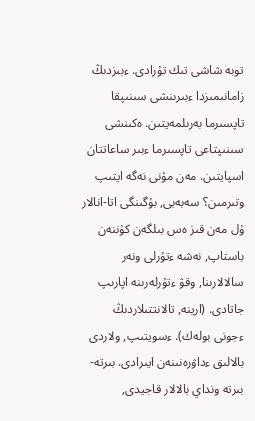توبە شاشى تىك تۇرادى. ءبىزدىڭ زامانىمىزدا ءبىرىنشى سىنىپقا تاپسىرما بەرىلمەيتىن. ەكىنشى سىنىپتاعى تاپسىرما ءبىر ساعاتتان اسپايتىن. مەن مۇنى نەگە ايتىپ وتىرمىن؟ سەبەبى, بۇگىنگى اتا-انالار ۇل مەن قىز ەس بىلگەن كۇننەن باستاپ, نەشە ءتۇرلى ونەر سالالارىنا, وقۋ ءتۇرلەرىنە اپارىپ جاتادى. (ارينە, تالانتتىلاردىڭ ءجونى بولەك). ءسويتىپ, ولاردى بالالىق ءداۋرەنىنەن ايىرادى. بىرتە-بىرتە ونداي بالالار قاجيدى,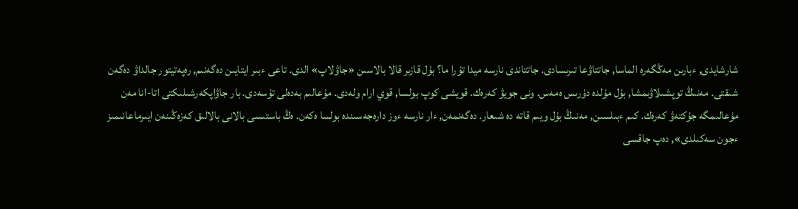شارشايدى, ءبارىن مەڭگەرە الماسا, جاتتاۋعا تىرىسادى. جاتتاندى نارسە ميدا تۇرا ما؟ بۇل قازىر قالا بالاسىن «جاۋلاپ» الدى. تاعى ءبىر ايتايىن دەگەنىم, رەپەتيتور جالداۋ دەگەن شىقتى. مەنىڭ توپشىلاۋىمشا, بۇل مۇلدە دۇرىس ەمەس. ونى جويۋ كەرەك. قويشى كوپ بولسا, قوي ارام ولەدى. مۇعالىم بەدەلى تۇسەدى. بار جاۋاپكەرشىلىكتى اتا-انا مەن مۇعالىمگە جۇكتەۋ كەرەك. كىم ءبىلسىن, مەنىڭ بۇل ويىم قاتە دە شىعار. دەگەنمەن, ءار نارسە ءوز دارەجەسىندە بولسا ەكەن. ەڭ باستىسى بالانى بالالىق كەزەڭىنەن ايىرماعانىمىز ءجون سەكىلدى», دەپ جاقسى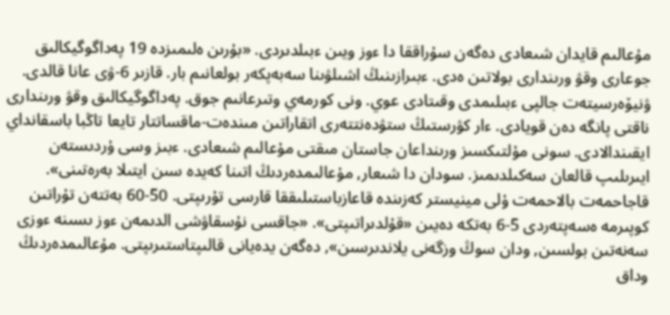مۇعالىم قايدان شىعادى دەگەن سۇراققا دا ءوز ويىن ءبىلدىردى. «بۇرىن ەلىمىزدە 19 پەداگوگيكالىق جوعارى وقۋ ورىندارى بولاتىن ەدى. ءبىرازىنىڭ اشىلۋىنا سەبەپكەر بولعانىم بار. قازىر 6-ۋى عانا قالدى. ۋنيۆەرسيتەت جالپى ءبىلىمدى وقىتادى عوي. ونى كورمەي وتىرعانىم جوق. پەداگوگيكالىق وقۋ ورىندارى ناقتى پانگە دەن قويادى. ءار كۋرستىڭ ستۋدەنتتەرى اتقاراتىن مىندەت-ماقساتتار تايعا تاڭبا باسقانداي ايقىندالادى. سونى مۇلتىكسىز ورىنداعان جاستان مىقتى مۇعالىم شىعادى. ءبىز وسى ۇردىستەن ايىرىلىپ قالعان سەكىلدىمىز. سودان دا شىعار, مۇعالىمدەردىڭ اتىنا كەيدە سىن ايتىلا بەرەتىنى». قاجاحمەت بالاحمەت ۇلى مينيستر كەزىندە قاعازباستىلىققا قارسى تۇرىپتى. 50-60 بەتتەن تۇراتىن كوپىرمە ەسەپتەردى 5-6 بەتكە دەيىن «قۇلدىراتىپتى». «جاقسى نۇسقاۋشى الدىمەن ءوز ىسىنە ءوزى سەنەتىن بولسىن, ودان سوڭ وزگەنى يلاندىرسىن», دەگەن يدەيانى قالىپتاستىرىپتى. مۇعالىمدەردىڭ وداق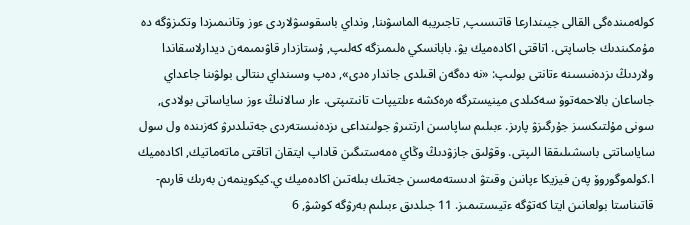كولەمىندەگى القالى جيىندارعا قاتىسىپ, تاجىريبە الماسۋىنا, ونداي باسقوسۋلاردى ءوز وتانىمىزدا وتكىزۋگە دە مۇمكىندىك جاساپتى. اتاقتى اكادەميك يۋ. بابانسكي ەلىمىزگە كەلىپ, ۇستازدار قاۋىمىمەن ديدارلاسقاندا ولاردىڭ ىزدەنىسىنە ءتانتى بولىپ: «نە دەگەن اقىلدى جاندار ەدى», دەپ وسىنداي ىنتالى بولۋىنا جاعداي جاساعان بالاحمەتوۆ سەكىلدى مينيسترگە ەرەكشە ءىلتيپات تانىتىپتى. ءار سالانىڭ ءوز ساياساتى بولادى, سونى مۇلتىكسىز جۇرگىزۋ پارىز. ءبىلىم ساپاسىن ارتتىرۋ جولىنداعى ىزدەنىستەردى جەتىلدىرۋ كەزىندە ول سول ساياساتتى باسشىلىققا الىپتى. وقۋلىق جازۋدىڭ وڭاي ەمەستىگىن قاداپ ايتقان اتاقتى ماتەماتيك, اكادەميك ا.كولموگوروۆ پەن فيزيكا ءپانىن وقىتۋ ادىستەمەسىن جەتىك بىلەتىن اكادەميك ي.كيكوينمەن بەرىك قارىم-قاتىناستا بولعانىن ايتا كەتۋگە ءتيىستىمىز. 11 جىلدىق ءبىلىم بەرۋگە كوشۋ, 6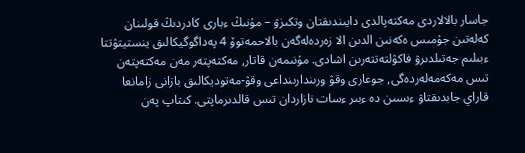جاسار بالالاردى مەكتەپالدى دايىندىقتان وتكىزۋ – مۇنىڭ ءبارى كادردىڭ قولىنان كەلەتىن جۇمىس ەكەنىن الدىن الا زەردەلەگەن بالاحمەتوۆ 4 پەداگوگيكالىق ينستيتۋتتا ءبىلىم جەتىلدىرۋ فاكۋلتەتتەرىن اشادى. مۇنىمەن قاتار, مەكتەپتەر مەن مەكتەپتەن تىس مەكەمەلەردەگى, جوعارى وقۋ ورىندارىنداعى وقۋ-مەتوديكالىق بازانى زامانعا قاراي جابدىقتاۋ ءىسىن دە ءبىر ءسات نازاردان تىس قالدىرماپتى. كىتاپ پەن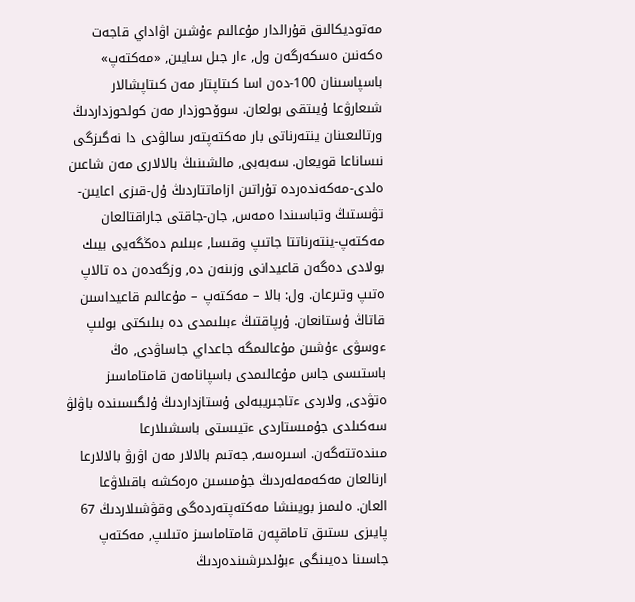مەتوديكالىق قۇرالدار مۇعالىم ءۇشىن اۋاداي قاجەت ەكەنىن ەسكەرگەن ول, ءار جىل سايىن, «مەكتەپ» باسپاسىنان 100-دەن اسا كىتاپتار مەن كىتاپشالار شىعارۋعا ۇيىتقى بولعان. سوۆحوزدار مەن كولحوزداردىڭ ورتالىعىنان ينتەرناتى بار مەكتەپتەر سالۋدى دا نەگىزگى نىساناعا قويعان. سەبەبى, مالشىنىڭ بالالارى مەن شاعىن ەلدى-مەكەندەردە تۇراتىن ازاماتتاردىڭ ۇل-قىزى اعايىن-تۋىستىڭ وتباسىندا ەمەس, جان-جاقتى جاراقتالعان مەكتەپ-ينتەرناتتا جاتىپ وقىسا, ءبىلىم دەڭگەيى بيىك بولادى دەگەن قاعيدانى وزىنەن دە, وزگەدەن دە تالاپ ەتىپ وتىرعان. ول: بالا – مەكتەپ – مۇعالىم قاعيداسىن قاتاڭ ۇستانعان. ۇرپاقتىڭ ءبىلىمدى دە بىلىكتى بولىپ ءوسۋى ءۇشىن مۇعالىمگە جاعداي جاساۋدى, ەڭ باستىسى جاس مۇعالىمدى باسپانامەن قامتاماسىز ەتۋدى, ولاردى ءتاجىريبەلى ۇستازداردىڭ ۇلگىسىندە باۋلۋ سەكىلدى جۇمىستاردى ءتيىستى باسشىلارعا مىندەتتەگەن. اسىرەسە, جەتىم بالالار مەن اۋرۋ بالالارعا ارنالعان مەكەمەلەردىڭ جۇمىسىن ەرەكشە باقىلاۋعا العان. ەلىمىز بويىنشا مەكتەپتەردەگى وقۋشىلاردىڭ 67 پايىزى ىستىق تاماقپەن قامتاماسىز ەتىلىپ, مەكتەپ جاسىنا دەيىنگى ءبۇلدىرشىندەردىڭ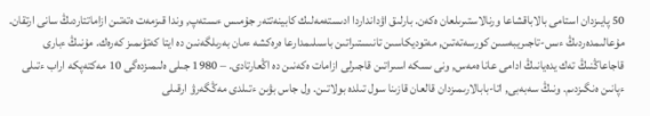50 پايىزدان استامى بالاباقشاعا ورنالاستىرىلعان ەكەن. بارلىق اۋدانداردا ادىستەمەلىك كابينەتتەر جۇمىس ءىستەپ, وندا قىزمەت ەتەتىن ازاماتتاردىڭ سانى ارتقان. مۇعالىمدەردىڭ ءىس-تاجىريبەسىن كورسەتەتىن, مەتوديكاسىن تانىستىراتىن باسىلىمدارعا ەرەكشە ءمان بەرىلگەنىن دە ايتا كەتۋىمىز كەرەك. مۇنىڭ ءبارى قاجاعاڭنىڭ تەك يدەيانىڭ ادامى عانا ەمەس, ونى ىسكە اسىراتىن قاجىرلى ازامات ەكەنىن دە اڭعارتادى. – 1980 جىلى ەلىمىزدەگى 10 مەكتەپكە اراب ءتىلى ءپانىن ەنگىزدىم. ونىڭ سەبەبى, اتا-بابالارىمىزدان قالعان قازىنا سول تىلدە بولاتىن. ول جاس بۋىن ءتىلدى مەڭگەرۋ ارقىلى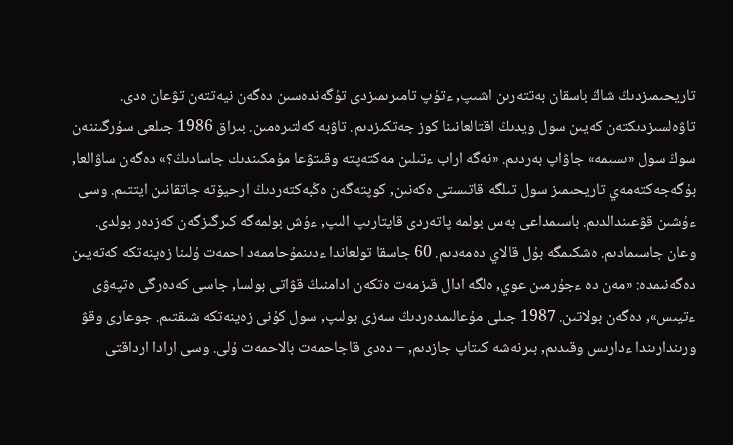تاريحىمىزدىڭ شاڭ باسقان بەتتەرىن اشىپ, ءتۇپ تامىرىمىزدى تۇگەندەسىن دەگەن نيەتتەن تۋعان ەدى. تاۋەلسىزدىكتەن كەيىن سول ويدىڭ اقتالعانىنا كوز جەتكىزدىم. تاۋبە كەلتىرەمىن. بىراق 1986 جىلعى سۇرگىننەن سوڭ سول «ىسىمە» جاۋاپ بەردىم. «نەگە اراب ءتىلىن مەكتەپتە وقىتۋعا مۇمكىندىك جاسادىڭ؟» دەگەن ساۋالعا, بۇگەجەكتەمەي تاريحىمىز سول تىلگە قاتىستى ەكەنىن, كوپتەگەن ەڭبەكتەردىڭ ارحيۆتە جاتقانىن ايتتىم. وسى ءۇشىن قۋعىندالدىم. باسىمداعى بەس بولمە پاتەردى قايتارىپ الىپ, ءۇش بولمەگە كىرگىزگەن كەزدەر بولدى. وعان جاسىمادىم. ەشكىمگە بۇل قالاي دەمەدىم. 60 جاسقا تولعاندا ءدىنمۇحاممەد احمەت ۇلىنا زەينەتكە كەتەيىن دەگەنىمدە: «مەن دە ءجۇرمىن عوي, ەلگە ادال قىزمەت ەتكەن ادامنىڭ قۋاتى بولسا, جاسى كەدەرگى ەتپەۋى ءتيىس», دەگەن بولاتىن. 1987 جىلى مۇعالىمدەردىڭ سەزى بولىپ, سول كۇنى زەينەتكە شىقتىم. جوعارى وقۋ ورىندارىندا ءدارىس وقىدىم, بىرنەشە كىتاپ جازدىم, – دەدى قاجاحمەت بالاحمەت ۇلى. وسى ارادا ارداقتى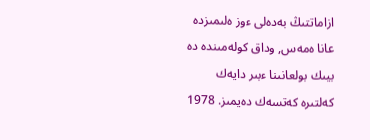ازاماتتىڭ بەدەلى ءوز ەلىمىزدە عانا ەمەس, وداق كولەمىندە دە بيىك بولعانىنا ءبىر دايەك كەلتىرە كەتسەك دەيمىز. 1978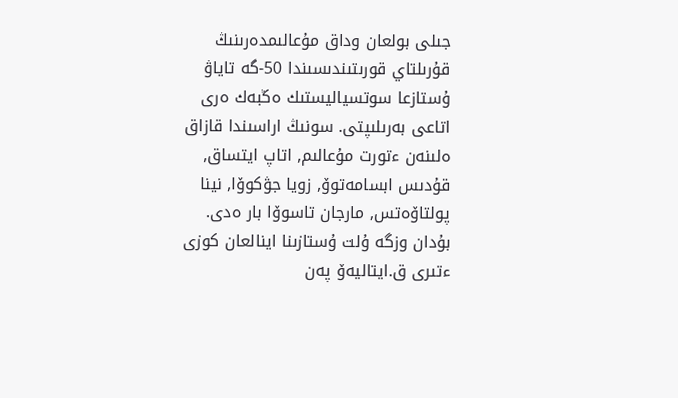جىلى بولعان وداق مۇعالىمدەرىنىڭ قۇرىلتاي قورىتىندىسىندا 50-گە تاياۋ ۇستازعا سوتسياليستىك ەڭبەك ەرى اتاعى بەرىلىپتى. سونىڭ اراسىندا قازاق ەلىنەن ءتورت مۇعالىم, اتاپ ايتساق, قۇدىس ابسامەتوۆ, زويا جۋكوۆا, نينا پولتاۆەتس, مارجان تاسوۆا بار ەدى. بۇدان وزگە ۇلت ۇستازىنا اينالعان كوزى ءتىرى ق.ايتاليەۆ پەن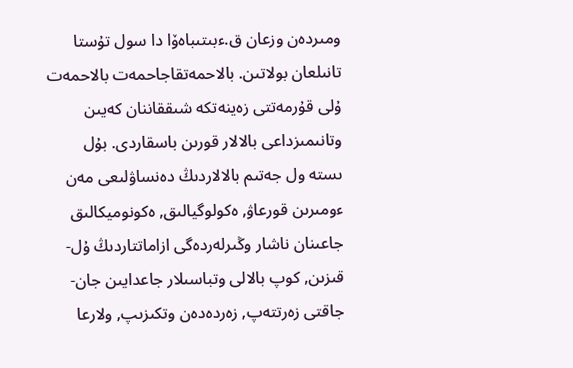ومىردەن وزعان ق.ءبىتىباەۆا دا سول تۇستا تانىلعان بولاتىن. بالاحمەتقاجاحمەت بالاحمەت ۇلى قۇرمەتتى زەينەتكە شىققاننان كەيىن وتانىمىزداعى بالالار قورىن باسقاردى. بۇل ىستە ول جەتىم بالالاردىڭ دەنساۋلىعى مەن ءومىرىن قورعاۋ, ەكولوگيالىق, ەكونوميكالىق جاعىنان ناشار وڭىرلەردەگى ازاماتتاردىڭ ۇل-قىزىن, كوپ بالالى وتباسىلار جاعدايىن جان-جاقتى زەرتتەپ, زەردەدەن وتكىزىپ, ولارعا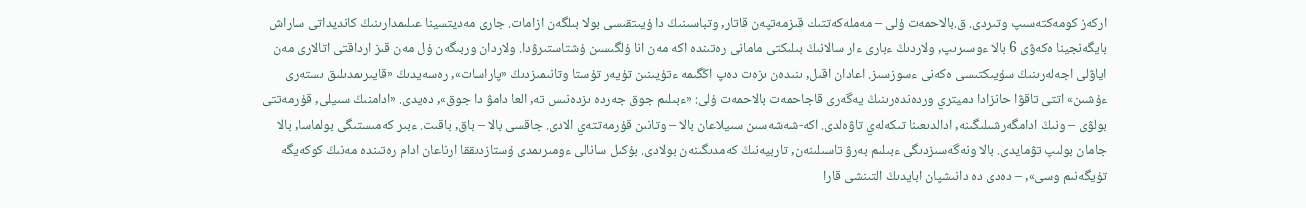اركەز كومەكتەسىپ وتىردى. ق.بالاحمەت ۇلى – مەملەكەتتىك قىزمەتپەن قاتار, وتباسىنىڭ دا ۇيىتقىسى بولا بىلگەن ازامات. جارى مەديتسينا عىلىمدارىنىڭ كانديداتى ساراش بايگەنجينا ەكەۋى 6 بالا ءوسىرىپ, ولاردىڭ ءبارى ءار سالانىڭ بىلىكتى مامانى رەتىندە اكە مەن انا ۇلگىسىن ۇشتاستىرۋدا. ولاردان وربىگەن ۇل مەن قىز ارداقتى اتالارى مەن اياۋلى اجەلەرىنىڭ سۇيىكتىسى ەكەنى ءسوزسىز. اعادان اقىل, ىنىدەن ىزەت دەپ اڭگىمە ءتۇيىنىن تۇيەر تۇستا وتانىمىزدىڭ «پاراسات», رەسەيدىڭ «قايىرىمدىلىق ىستەرى ءۇشىن» اتتى تاقۋا حانزادا دميتري وردەندەرىنىڭ يەگەرى قاجاحمەت بالاحمەت ۇلى: «ءبىلىم جوق جەردە ىزدەنىس تە, العا دامۋ دا جوق», دەيدى. «ادامنىڭ سىيلى, قۇرمەتتى بولۋى – ونىڭ ادامگەرشىلىگىنە, ادالدىعىنا تىكەلەي تاۋەلدى. اكە-شەشەسىن سىيلاعان بالا – وتانىن قۇرمەتتەي الادى. جاقسى بالا – باق, باقىت. ءبىر كەمىستىگى بولماسا, بالا جامان بولىپ تۋمايدى. بالا ونەگەسىزدىگى ءبىلىم بەرۋ تاسىلىنەن, تاربيەنىڭ كەمدىگىنەن بولادى. بۇكىل سانالى ءومىرىمدى ۇستازدىققا ارناعان ادام رەتىندە مەنىڭ كوكەيگە تۇيگەنىم وسى», – دەدى دە دانىشپان ابايدىڭ التىنشى قارا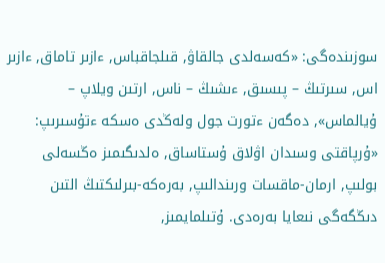سوزىندەگى: «كەسەلدى جالقاۋ, قىلجاقباس, ءازىر تاماق, ءازىر اس, سىرتىڭ – پىسىق, ءىشىڭ – ناس, ارتىن ويلاپ – ۇيالماس», دەگەن ءتورت جول ولەڭدى ەسكە ءتۇسىرىپ: «ۇرپاقتى وسىدان اۋلاق ۇستاساق, ەلدىگىمىز ەڭسەلى بولىپ, ارمان-ماقسات ورىندالىپ, بەرەكە-بىرلىكتىڭ التىن دىڭگەگى نىعايا بەرەدى. ۇتىلمايمىز,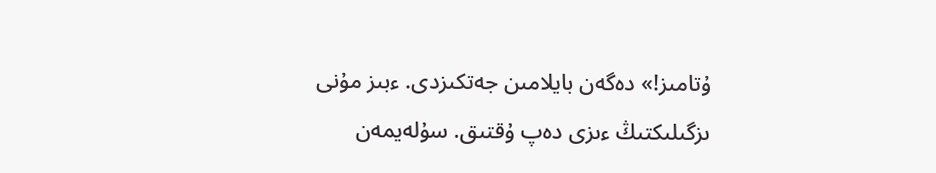ۇتامىز!» دەگەن بايلامىن جەتكىزدى. ءبىز مۇنى ىزگىلىكتىڭ ءىزى دەپ ۇقتىق. سۇلەيمەن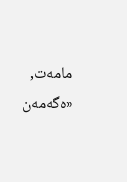مامەت, «ەگەمەن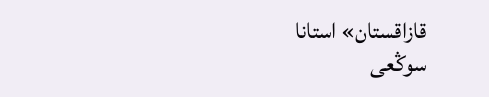قازاقستان» استانا
سوڭعى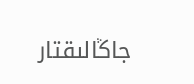جاڭالىقتار